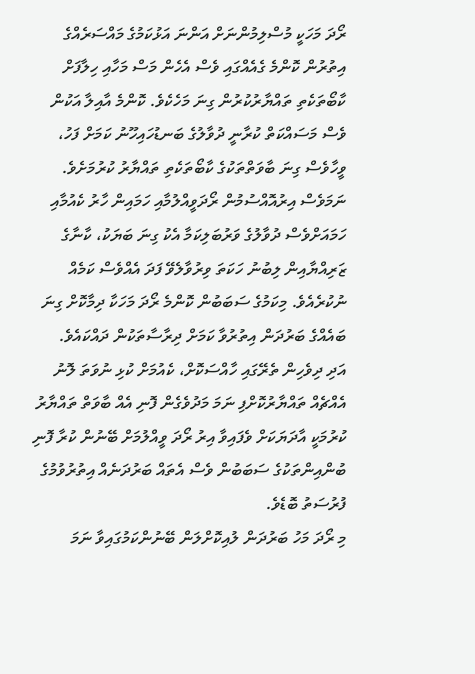ރޯދަ މަހަކީ މުސްލިމުންނަށް އަންނަ އަޅުކަމުގެ މައްސަރެއްގެ އިތުރުން ކޮންމެ ގެއެއްގައި ވެސް އެހެން މަސް މަހާއި ހިލާފަށް ކާބޯތަކެތި ތައްޔާރުކުރުން ގިނަ މަހެކެވެ. ކޮންމެ އާއިލާ އަކުން ވެސް މަސައްކަތް ކުރާނީ ދުވާލުގެ ބަނޑުހައިހޫނު ކަމަށް ފަހު، ވީހާވެސް ގިނަ ބާވަތްތަކުގެ ކާބޯތަކެތި ތައްޔާރު ކުރުމަށެވެ.
ނަމަވެސް އިރުއޮއްސުމުން ރޯދަވީއްލުމާއި ހަމައިން ހާރު ކެއުމާއި ހަމައަށްވެސް ދުވާލުގެ ވަރުބަލިކަމާ އެކު ގިނަ ބަޔަކު، ކާނާގެ ޒަރިއްޔާއިން ލިބުނު ހަކަތަ ވިރުވާލެވޭ ފަދަ އެއްވެސް ކަމެއް ނުކުރެއެވެ. މިކަމުގެ ސަބަބުން ކޮންމެ ރޯދަ މަހަކާ ދިމާކޮށް ގިނަ ބައެއްގެ ބަރުދަން އިތުރުވާ ކަމަށް ދިރާސާތަކުން ދައްކައެވެ.
އަދި ދިވެހިން ތެރޭގައި ހާއްސަކޮށް، ކެއުމަށް ކުޅި ނުވަތަ ލޮނު އެއްޗެއް ތައްޔާރުކޮށްފި ނަމަ މަދުވެގެން ފޮނި އެއް ބާވަތް ތައްޔާރު ކުރުމަކީ އާދަޔަކަށް ވެފައިވާ އިރު ރޯދަ ވީއްލުމަށް ބޭނުން ކުރާ ފޮނި ބުންއިންތަކުގެ ސަބަބުން ވެސް އެތައް ބަރުދަނެއް އިތުރުވުމުގެ ފުރުސަތު ބޮޑެވެ.
މި ރޯދަ މަހު ބަރުދަން ލުއިކޮށްލަން ބޭނުންކަމުގައިވާ ނަމަ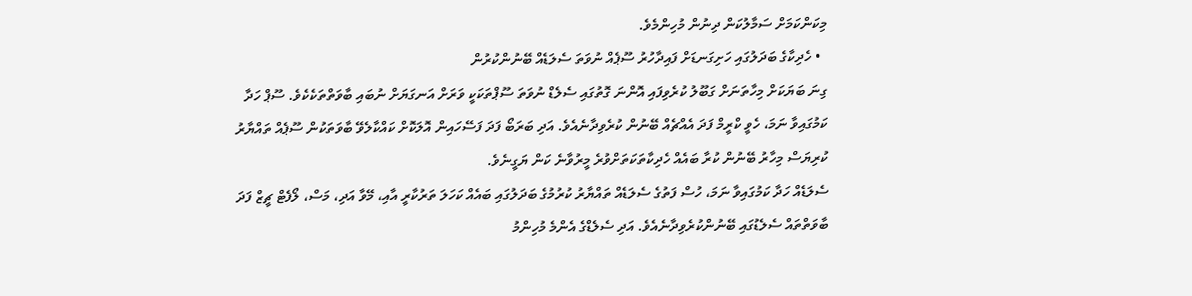މިކަންކަމަށް ސަމާލުކަން ދިނުން މުހިންމެވެ.
  • ހެދިކާގެ ބަދަލުގައި ހަށިގަނޑަށް ފައިދާހުރު ސޫޕެއް ނުވަތަ ސެލަޑެއް ބޭނުންކުރުން
ގިނަ ބަޔަކަށް މިހާތަނަށް ގަބޫލު ކުރެވިފައި އޮންނަ ގޮތުގައި ސެލެޑް ނުވަތަ ސޫޕްތަކަކީ ވަރަށް އަނގަޔަށް ނުބައި ބާވަތްތަކެކެވެ. ސޫޕް ހަދާ ކަމުގައިވާ ނަމަ، ހެވީ ކްރީމް ފަދަ އެއްޗެއް ބޭނުން ކުރެވިދާނެއެވެ. އަދި ބަރަބޯ ފަދަ ފަސޭހައިން އޮލަކޮށް ކައްކާލެވޭ ބާވަތަކުން ސޫޕެއް ތައްޔާރު ކުރިޔަސް މިހާރު ބޭނުން ކުރާ ބައެއް ހެދިކާތަކަތަށްވުރެ މީރުވާނެ ކަން ޔަގީނެވެ.
ސެލަޑެއް ހަދާ ކަމުގައިވާ ނަމަ، ހުސް ފަތުގެ ސެލަޑެއް ތައްޔާރު ކުރުމުގެ ބަދަލުގައި ބައެއް ކަހަލަ ތަރުކާރީ އާއި، މޭވާ އަދި، މަސް، ލޯފެޓް ޗީޒް ފަދަ ބާވަތްތައް ސެލެޑުގައި ބޭނުންކުރެވިދާނެއެވެ. އަދި ސެލެޑްގެ އެންމެ މުހިންމު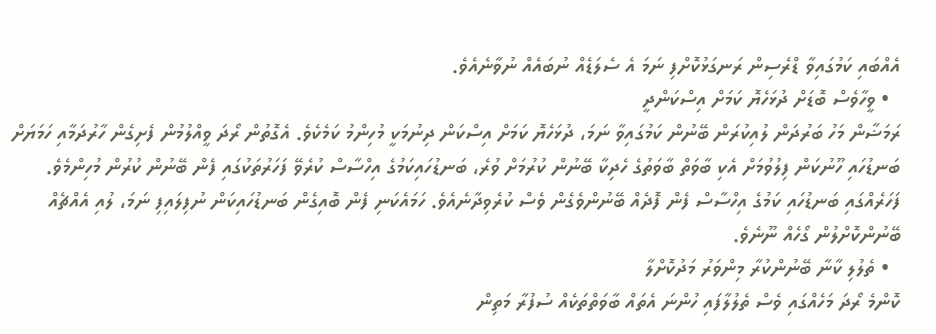އެއްބައި ކަމުގައިވާ ޑްރެސިން ރަނގަޅުކޮށްފި ނަމަ އެ ސެލަޑެއް ނުބައެއް ނުވާނެއެވެ.
  • ވީހާވެސް ބޮޑަށް ދުޅަހެޔޮ ކަމަށް އިސްކަންދީ
ރަމަޟާން މަހު ބަރުދަން ލުއިކުރަން ބޭނުން ކަމުގައިވާ ނަމަ، ދުޅަހެޔޮ ކަމަށް އިސްކަން ދިނުމަކީ މުހިންމު ކަމެކެވެ. އެގޮތުން ރޯދަ ވީއްލުމުން ފެށިގެން ހާރުދަމާއި ހަމަޔަށް ބަނޑުހައި ހޫނުކަން ފިލުވުމަށް އެކި ބާވަތް ބާވަތުގެ ހެދިކާ ބޭނުން ކުރުމަށް ވުރެ، ބަނޑުހައިކަމުގެ އިހްސާސް ކުރެވޭ ފަހަރުތަކުގައި ފެން ބޭނުން ކުރުން މުހިންމެވެ.
ފަހަރެއްގައި ބަނޑުހައި ކަމުގެ އިހްސާސް ފެން ފޮދެއް ބޭނުންވެގެން ވެސް ކުރެވިދާނެއެވެ. ހަމައެކަނި ފެން ބޮއިގެން ބަނޑުހައިކަން ނުފިލައިފި ނަމަ، ލުއި އެއްޗެއް ބޭނުންކޮށްލުން ގޯހެއް ނޫނެވެ.
  • ތެލުލި ކާނާ ބޭނުންކުރާ މިންވަރު މަދުކޮށްލާ
ކޮންމެ ރޯދަ މަހެއްގައި ވެސް ތެލުލާފައި ހުންނަ އެތައް ބާވަތްތަކެއް ސުފުރާ މަތިން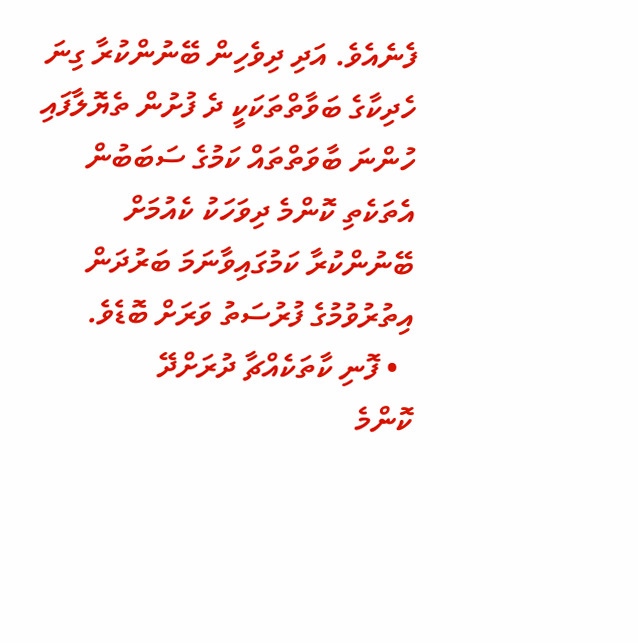ފެނެއެވެ. އަދި ދިވެހިން ބޭނުންކުރާ ގިނަ ހެދިކާގެ ބަވާތްތަކަކީ ދެ ފުށުން ތެޔޮލާފައި ހުންނަ ބާވަތްތައް ކަމުގެ ސަބަބުން އެތަކެތި ކޮންމެ ދިވަހަކު ކެއުމަށް ބޭނުންކުރާ ކަމުގައިވާނަމަ ބަރުދަން އިތުރުވުމުގެ ފުރުސަތު ވަރަށް ބޮޑެވެ.
  • ފޮނި ކާތަކެއްޗާ ދުރަށްދޭ
ކޮންމެ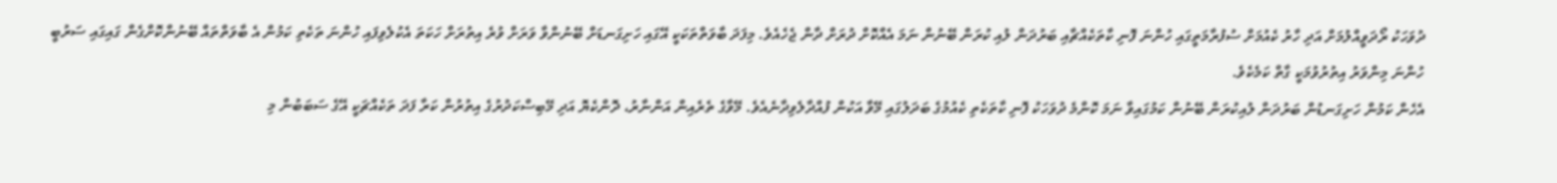ދުވަހަކު ރޯދަވީއްލުމަށް އަދި ހާރު ކެއުމަށް ސުފުރާމަތީގައި ހުންނަ ފޮނި ކާތަކެއްޗާއި ބަރުދަން ލުއި ކުރަން ބޭނުން ނަމަ އެއްކޮށް ދުރަށް ދާން ޖެހެއެވެ. މިފަދަ ބާވަތްތަކަކީ އޭގައި ހަށިގަނޑަށް ބޭނުންވާ ވަރަށް ވުރެ އިތުރަށް ހަކަތަ އެކުލެވިފައި ހުންނަ ތަކެތި ކަމުން އެ ބާވަތްތައް ބޭނުންކޮށްގެން ގައިގައި ސަރުބީ ހުންނަ މިންވަރު އިތުރުވުމަކީ ގާތް ކަމެކެވެ.
އެހެން ކަމުން ހަށިގަނޑުން ބަރުދަން ލުއިކުރަން ބޭނުން ކަމުގައިވާ ނަމަ ކޮންމެ ދުވަހަކު ފޮނި ކާތަކެތި ކެއުމުގެ ބަދަލުގައި މޭވާ އަކުން ފުއްދާލެވިދާނެއެވެ. މޭވާގެ ތެރެއިން އަންނާރު، ދޮންކެޔޮ އަދި މޭބިސްކަދުރުގެ އިތުރުން ކަރާ ފަދަ ތަކެއްޗަކީ އޭގެ ސަބަބުން މި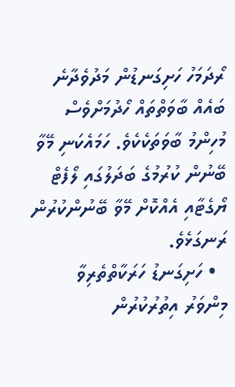ރޯދަމަހު ހަށިގަނޑުން މަދުވެދާނެ ބައެއް ބާވަތްތައް ހޯދުމަށްވެސް މުހިންމު ބާވަތަކެކެވެ. ހަމައެކަނި މޭވާ ބޭނުން ކުރުމުގެ ބަދަލުގައި ލޯފެޓް ޔޯގެޓާއި އެއްކޮށް މޭވާ ބޭނުންކުރުން ރަނގަޅެވެ.
  • ހަށިގަނޑު ހަރަކާތްތެރިވާ މިންވަރު އިތުރުކުރުން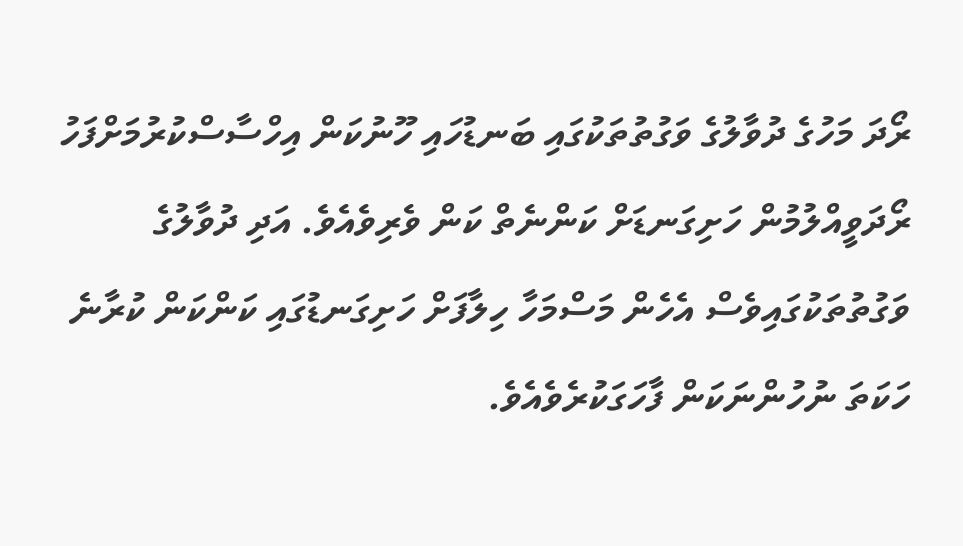ރޯދަ މަހުގެ ދުވާލުގެ ވަގުތުތަކުގައި ބަނޑުހައި ހޫނުކަން އިހްސާސްކުރުމަށްފަހު ރޯދަވީއްލުމުން ހަށިގަނޑަށް ކަންނެތް ކަން ވެރިވެއެވެ. އަދި ދުވާލުގެ ވަގުތުތަކުގައިވެސް އެހެން މަސްމަހާ ހިލާފަށް ހަށިގަނޑުގައި ކަންކަން ކުރާނެ ހަކަތަ ނުހުންނަކަން ފާހަގަކުރެވެއެވެ.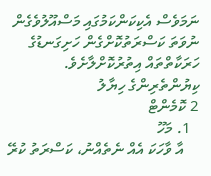ނަމަވެސް އެކިކަންކަމުގައި މަސްއޫލުވެގެން ނުވަތަ ކަސްރަތުކޮށްގެން ހަށިގަނޑުގެ ހަރަކާތްތައް އިތުރުކޮށްލާށެވެ.
ކިޔުންތެރިންގެ ހިޔާލު
2 ކޮމެންޓް
  1. މަހޫ
    އާ ވާހަކަ އެއް ނެތެއްނު، ކަސްރަތު ކުރޭ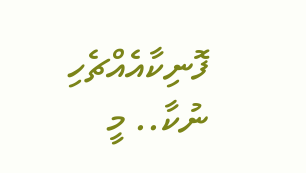ފޮނިކާއެއްޗެހި ނުކާ.. މީ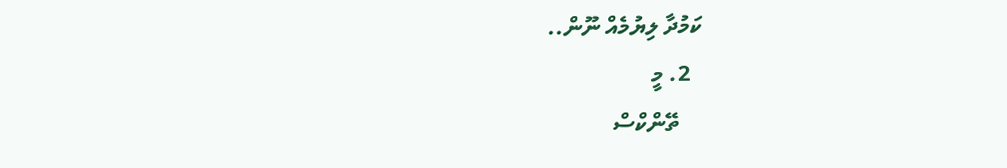ކަމުދާ ލިޔުމެއް ނޫން..
  2. މީ
    ތޭންކްސް